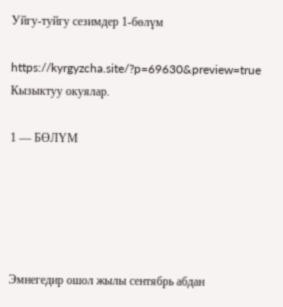Уйгу-туйгу сезимдер 1-бөлүм

https://kyrgyzcha.site/?p=69630&preview=true Кызыктуу окуялар.

1 — БӨЛҮМ





Эмнегедир ошол жылы сентябрь абдан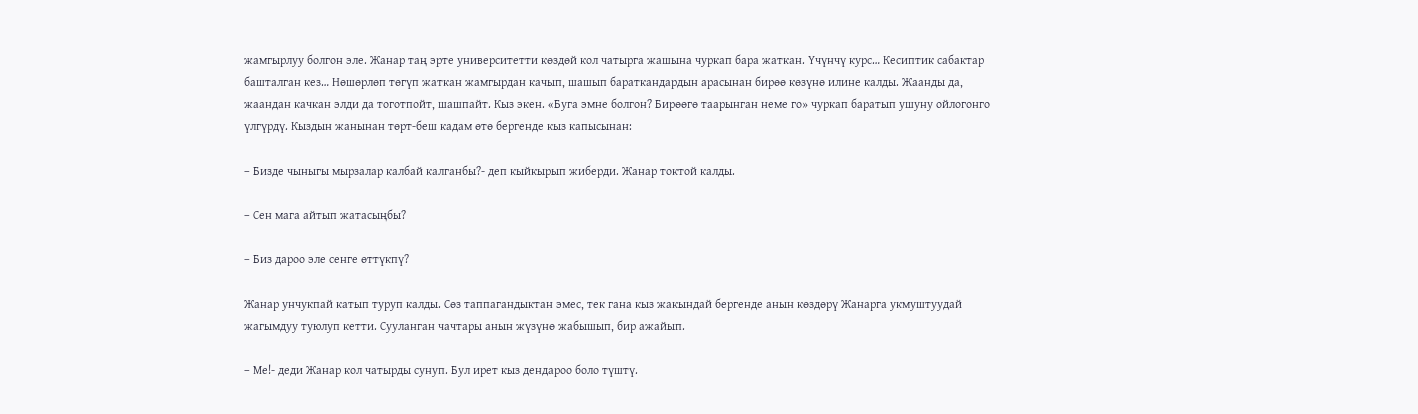жамгырлуу болгон эле. Жанар таң эрте университетти көздөй кол чатырга жашына чуркап бара жаткан. Үчүнчү курс… Кесиптик сабактар башталган кез… Нөшөрлөп төгүп жаткан жамгырдан качып, шашып бараткандардын арасынан бирөө көзүнө илине калды. Жаанды да, жаандан качкан элди да тоготпойт, шашпайт. Кыз экен. «Буга эмне болгон? Бирөөгө таарынган неме го» чуркап баратып ушуну ойлогонго үлгүрдү. Кыздын жанынан төрт-беш кадам өтө бергенде кыз капысынан:

– Бизде чыныгы мырзалар калбай калганбы?- деп кыйкырып жиберди. Жанар токтой калды.

– Сен мага айтып жатасыңбы?

– Биз дароо эле сенге өттүкпү?

Жанар унчукпай катып туруп калды. Сөз таппагандыктан эмес, тек гана кыз жакындай бергенде анын көздөрү Жанарга укмуштуудай жагымдуу туюлуп кетти. Сууланган чачтары анын жүзүнө жабышып, бир ажайып.

– Ме!- деди Жанар кол чатырды сунуп. Бул ирет кыз дендароо боло түштү.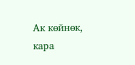Ак көйнөк, кара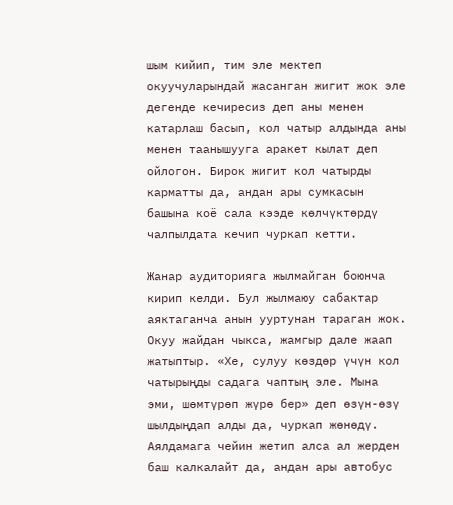шым кийип, тим эле мектеп окуучуларындай жасанган жигит жок эле дегенде кечиресиз деп аны менен катарлаш басып, кол чатыр алдында аны менен таанышууга аракет кылат деп ойлогон. Бирок жигит кол чатырды карматты да, андан ары сумкасын башына коё сала кээде көлчүктөрдү чалпылдата кечип чуркап кетти.

Жанар аудиторияга жылмайган боюнча кирип келди. Бул жылмаюу сабактар аяктаганча анын ууртунан тараган жок. Окуу жайдан чыкса, жамгыр дале жаап жатыптыр. «Хе, сулуу көздөр үчүн кол чатырыңды садага чаптың эле. Мына эми, шөмтүрөп жүрө бер» деп өзүн-өзү шылдыңдап алды да, чуркап жөнөдү. Аялдамага чейин жетип алса ал жерден баш калкалайт да, андан ары автобус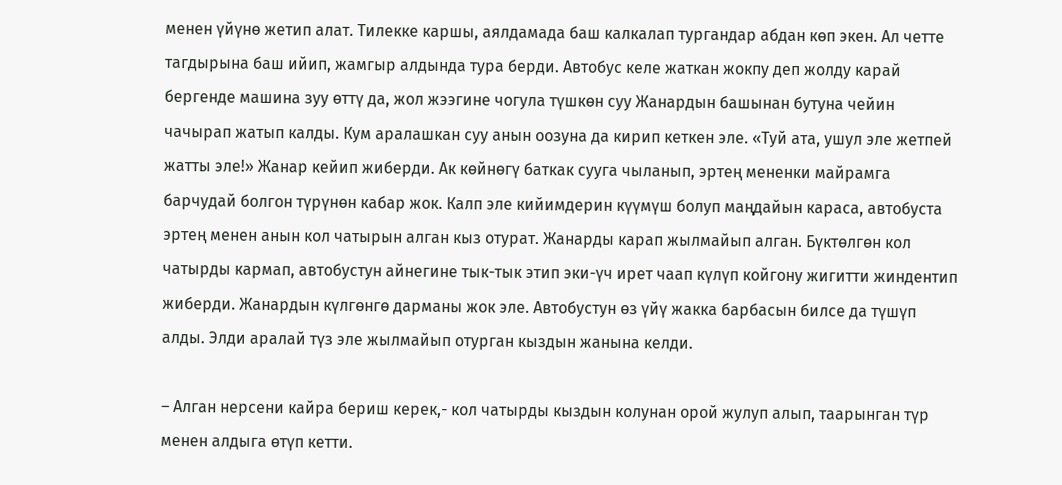менен үйүнө жетип алат. Тилекке каршы, аялдамада баш калкалап тургандар абдан көп экен. Ал четте тагдырына баш ийип, жамгыр алдында тура берди. Автобус келе жаткан жокпу деп жолду карай бергенде машина зуу өттү да, жол жээгине чогула түшкөн суу Жанардын башынан бутуна чейин чачырап жатып калды. Кум аралашкан суу анын оозуна да кирип кеткен эле. «Туй ата, ушул эле жетпей жатты эле!» Жанар кейип жиберди. Ак көйнөгү баткак сууга чыланып, эртең мененки майрамга барчудай болгон түрүнөн кабар жок. Калп эле кийимдерин күүмүш болуп маңдайын караса, автобуста эртең менен анын кол чатырын алган кыз отурат. Жанарды карап жылмайып алган. Бүктөлгөн кол чатырды кармап, автобустун айнегине тык-тык этип эки-үч ирет чаап күлүп койгону жигитти жиндентип жиберди. Жанардын күлгөнгө дарманы жок эле. Автобустун өз үйү жакка барбасын билсе да түшүп алды. Элди аралай түз эле жылмайып отурган кыздын жанына келди.

– Алган нерсени кайра бериш керек,- кол чатырды кыздын колунан орой жулуп алып, таарынган түр менен алдыга өтүп кетти.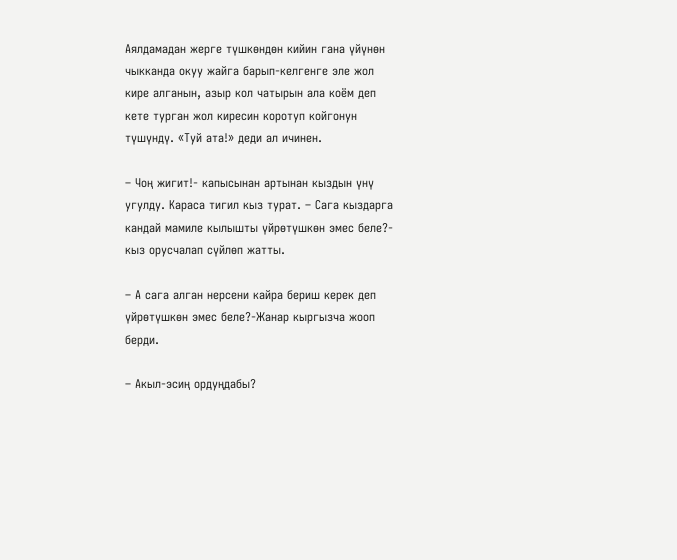Аялдамадан жерге түшкөндөн кийин гана үйүнөн чыкканда окуу жайга барып-келгенге эле жол кире алганын, азыр кол чатырын ала коём деп кете турган жол киресин коротуп койгонун түшүндү. «Туй ата!» деди ал ичинен.

– Чоң жигит!- капысынан артынан кыздын үнү угулду. Караса тигил кыз турат. – Сага кыздарга кандай мамиле кылышты үйрөтүшкөн эмес беле?- кыз орусчалап сүйлөп жатты.

– А сага алган нерсени кайра бериш керек деп үйрөтүшкөн эмес беле?-Жанар кыргызча жооп берди.

– Акыл-эсиң ордуңдабы?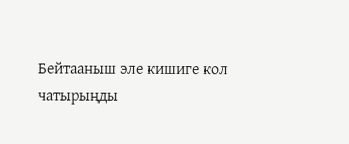Бейтааныш эле кишиге кол чатырыңды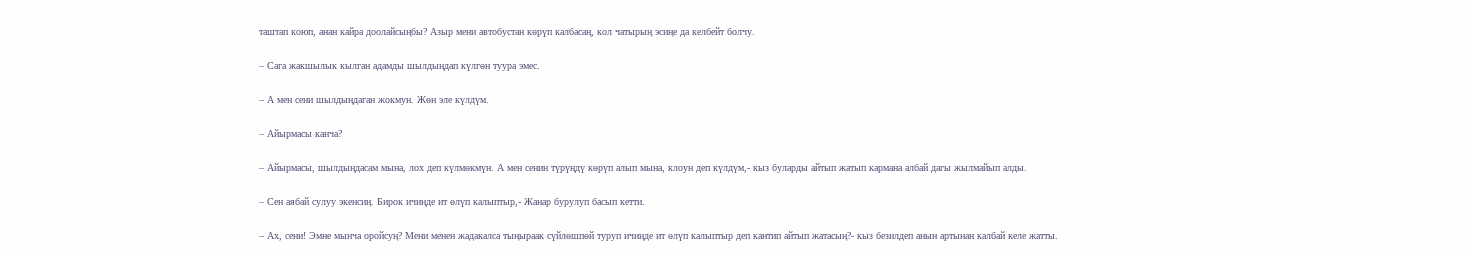таштап коюп, анан кайра доолайсыңбы? Азыр мени автобустан көрүп калбасаң, кол чатырың эсиңе да келбейт болчу.

– Сага жакшылык кылган адамды шылдыңдап күлгөн туура эмес.

– А мен сени шылдыңдаган жокмун. Жөн эле күлдүм.

– Айырмасы канча?

– Айырмасы, шылдыңдасам мына, лох деп күлмөкмүн. А мен сенин түрүңдү көрүп алып мына, клоун деп күлдүм,- кыз буларды айтып жатып кармана албай дагы жылмайып алды.

– Сен аябай сулуу экенсиң. Бирок ичиңде ит өлүп калыптыр,- Жанар бурулуп басып кетти.

– Ах, сени! Эмне мынча оройсуң? Мени менен жадакалса тыңыраак сүйлөшпөй туруп ичиңде ит өлүп калыптыр деп кантип айтып жатасың?- кыз безилдеп анын артынан калбай келе жатты.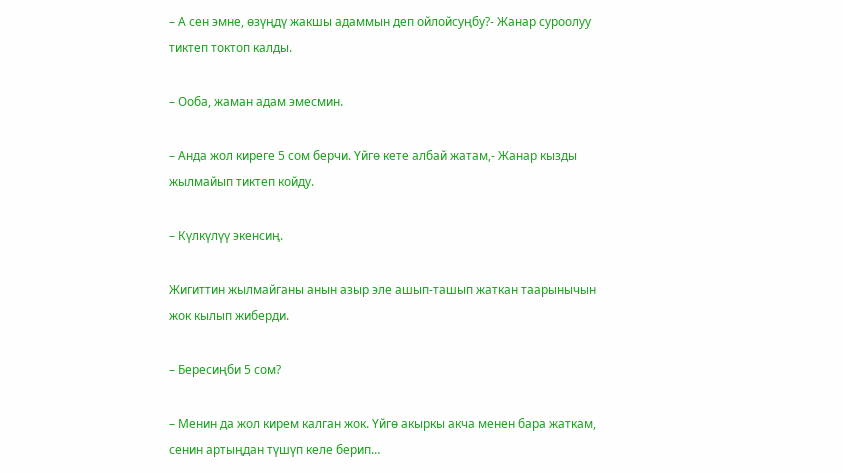– А сен эмне, өзүңдү жакшы адаммын деп ойлойсуңбу?- Жанар суроолуу тиктеп токтоп калды.

– Ооба, жаман адам эмесмин.

– Анда жол киреге 5 сом берчи. Үйгө кете албай жатам,- Жанар кызды жылмайып тиктеп койду.

– Күлкүлүү экенсиң.

Жигиттин жылмайганы анын азыр эле ашып-ташып жаткан таарынычын жок кылып жиберди.

– Бересиңби 5 сом?

– Менин да жол кирем калган жок. Үйгө акыркы акча менен бара жаткам, сенин артыңдан түшүп келе берип…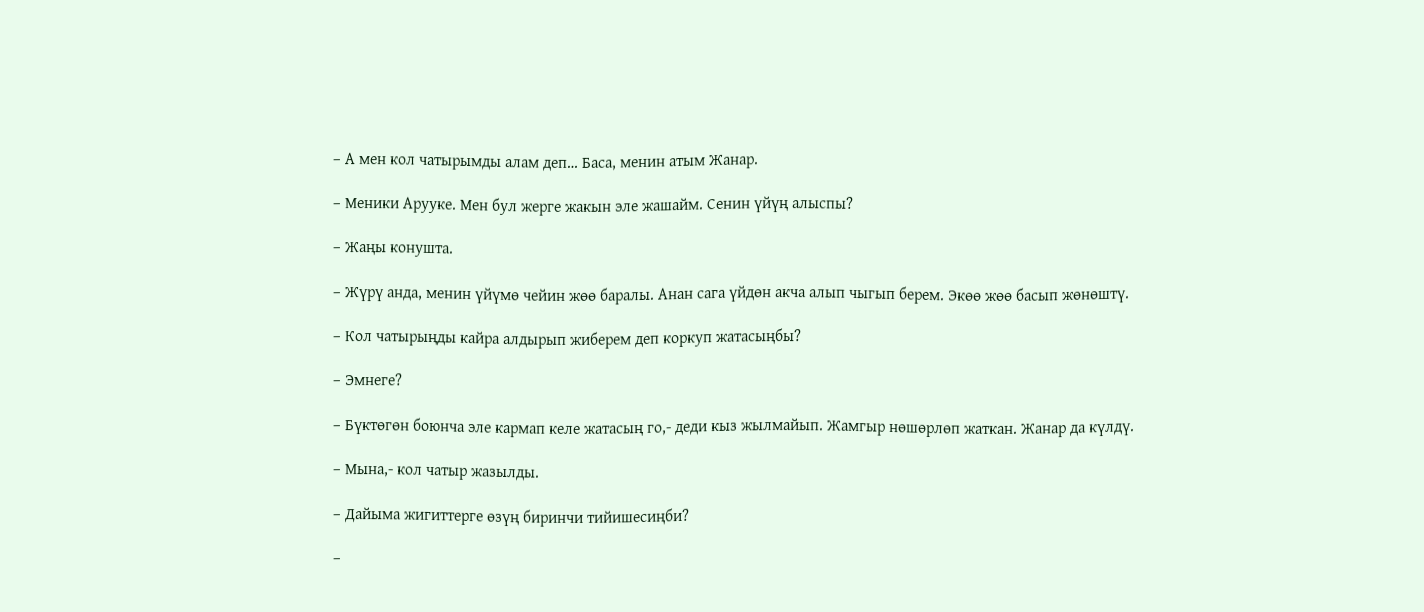– А мен кол чатырымды алам деп… Баса, менин атым Жанар.

– Меники Арууке. Мен бул жерге жакын эле жашайм. Сенин үйүң алыспы?

– Жаңы конушта.

– Жүрү анда, менин үйүмө чейин жөө баралы. Анан сага үйдөн акча алып чыгып берем. Экөө жөө басып жөнөштү.

– Кол чатырыңды кайра алдырып жиберем деп коркуп жатасыңбы?

– Эмнеге?

– Бүктөгөн боюнча эле кармап келе жатасың го,- деди кыз жылмайып. Жамгыр нөшөрлөп жаткан. Жанар да күлдү.

– Мына,- кол чатыр жазылды.

– Дайыма жигиттерге өзүң биринчи тийишесиңби?

–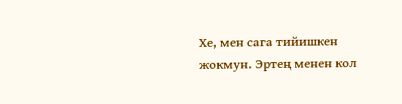Хе, мен сага тийишкен жокмун. Эртең менен кол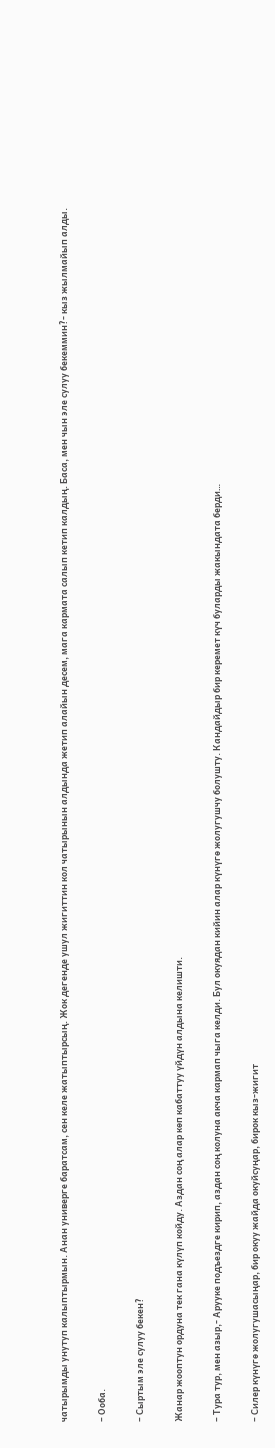чатырымды унутуп калыптырмын. Анан универге баратсам, сен келе жатыптырсың. Жок дегенде ушул жигиттин кол чатырынын алдында жетип алайын десем, мага кармата салып кетип калдың. Баса, мен чын эле сулуу бекеммин?- кыз жылмайып алды.

– Ооба.

– Сыртым эле сулуу бекен?

Жанар жооптун ордуна тек гана күлүп койду. Аздан соң алар көп кабаттуу үйдүн алдына келишти.

– Тура тур, мен азыр,- Арууке подъездге кирип, аздан соң колуна акча кармап чыга келди. Бул окуядан кийин алар күнүгө жолугушчу болушту. Кандайдыр бир керемет күч буларды жакындата берди…

– Силер күнүгө жолугушасыңар, бир окуу жайда окуйсуңар, бирок кыз-жигит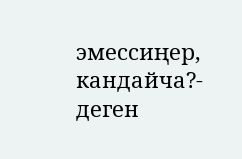эмессиңер, кандайча?- деген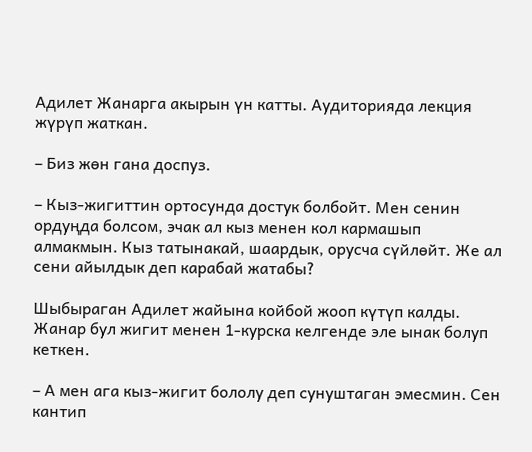Адилет Жанарга акырын үн катты. Аудиторияда лекция жүрүп жаткан.

– Биз жөн гана доспуз.

– Кыз-жигиттин ортосунда достук болбойт. Мен сенин ордуңда болсом, эчак ал кыз менен кол кармашып алмакмын. Кыз татынакай, шаардык, орусча сүйлөйт. Же ал сени айылдык деп карабай жатабы?

Шыбыраган Адилет жайына койбой жооп күтүп калды. Жанар бул жигит менен 1-курска келгенде эле ынак болуп кеткен.

– А мен ага кыз-жигит бололу деп сунуштаган эмесмин. Сен кантип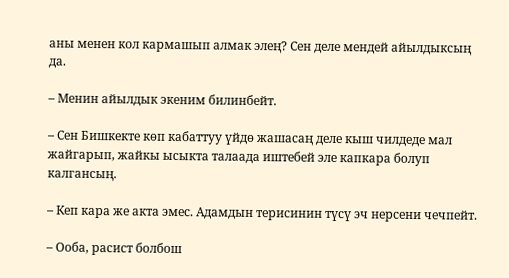аны менен кол кармашып алмак элең? Сен деле мендей айылдыксың да.

– Менин айылдык экеним билинбейт.

– Сен Бишкекте көп кабаттуу үйдө жашасаң деле кыш чилдеде мал жайгарып, жайкы ысыкта талаада иштебей эле капкара болуп калгансың.

– Кеп кара же акта эмес. Адамдын терисинин түсү эч нерсени чечпейт.

– Ооба, расист болбош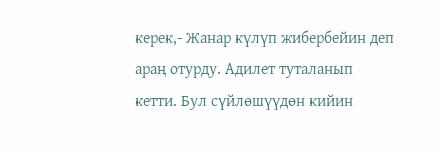керек,- Жанар күлүп жибербейин деп араң отурду. Адилет туталанып кетти. Бул сүйлөшүүдөн кийин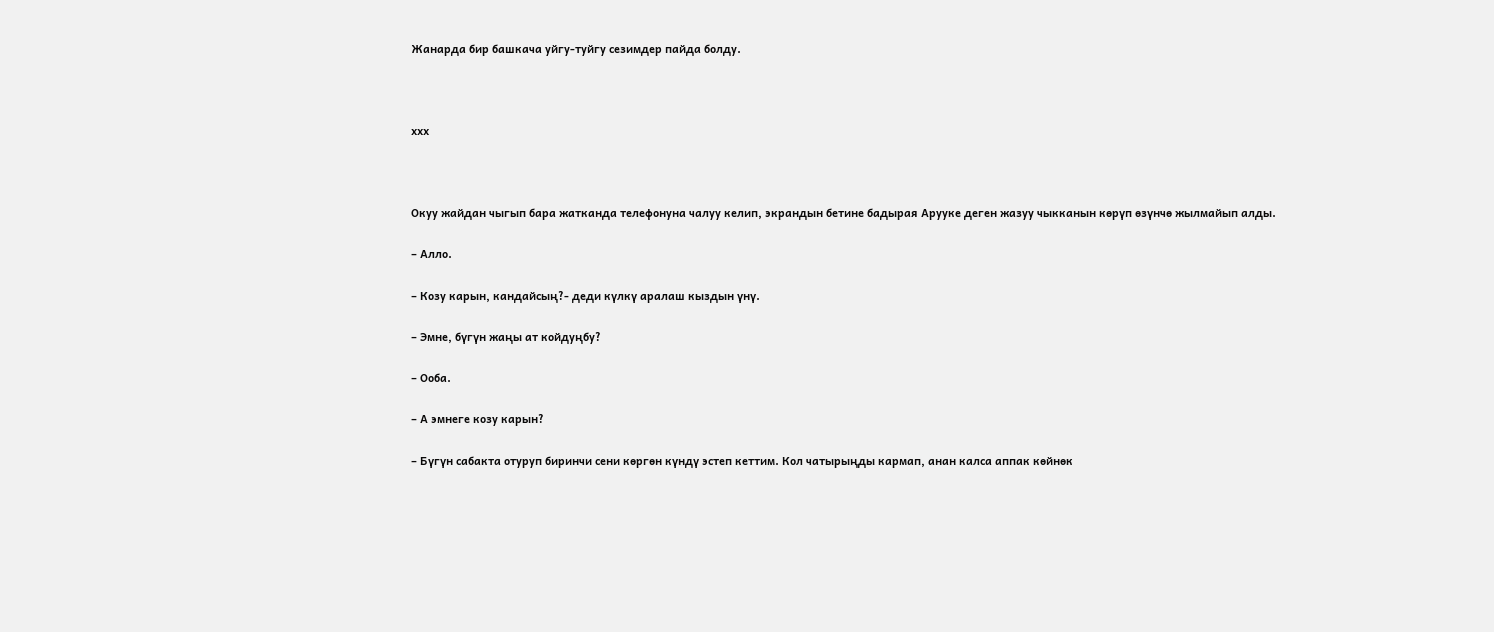Жанарда бир башкача уйгу-туйгу сезимдер пайда болду.



ххх



Окуу жайдан чыгып бара жатканда телефонуна чалуу келип, экрандын бетине бадырая Арууке деген жазуу чыкканын көрүп өзүнчө жылмайып алды.

– Алло.

– Козу карын, кандайсың?- деди күлкү аралаш кыздын үнү.

– Эмне, бүгүн жаңы ат койдуңбу?

– Ооба.

– А эмнеге козу карын?

– Бүгүн сабакта отуруп биринчи сени көргөн күндү эстеп кеттим. Кол чатырыңды кармап, анан калса аппак көйнөк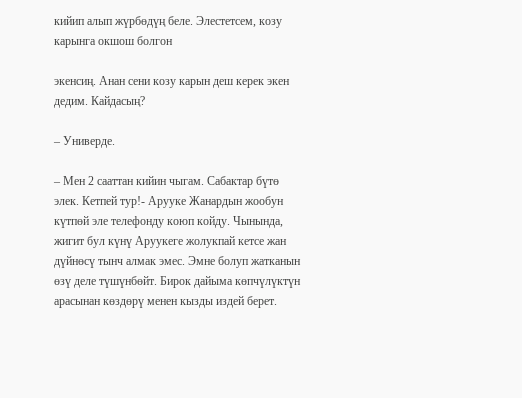кийип алып жүрбөдүң беле. Элестетсем, козу карынга окшош болгон

экенсиң. Анан сени козу карын деш керек экен дедим. Кайдасың?

– Универде.

– Мен 2 сааттан кийин чыгам. Сабактар бүтө элек. Кетпей тур!- Арууке Жанардын жообун күтпөй эле телефонду коюп койду. Чынында, жигит бул күнү Аруукеге жолукпай кетсе жан дүйнөсү тынч алмак эмес. Эмне болуп жатканын өзү деле түшүнбөйт. Бирок дайыма көпчүлүктүн арасынан көздөрү менен кызды издей берет.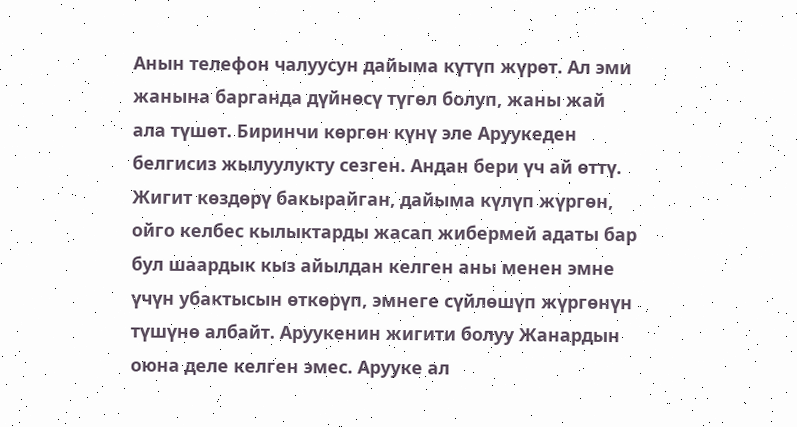Анын телефон чалуусун дайыма күтүп жүрөт. Ал эми жанына барганда дүйнөсү түгөл болуп, жаны жай ала түшөт. Биринчи көргөн күнү эле Аруукеден белгисиз жылуулукту сезген. Андан бери үч ай өттү. Жигит көздөрү бакырайган, дайыма күлүп жүргөн, ойго келбес кылыктарды жасап жибермей адаты бар бул шаардык кыз айылдан келген аны менен эмне үчүн убактысын өткөрүп, эмнеге сүйлөшүп жүргөнүн түшүнө албайт. Аруукенин жигити болуу Жанардын оюна деле келген эмес. Арууке ал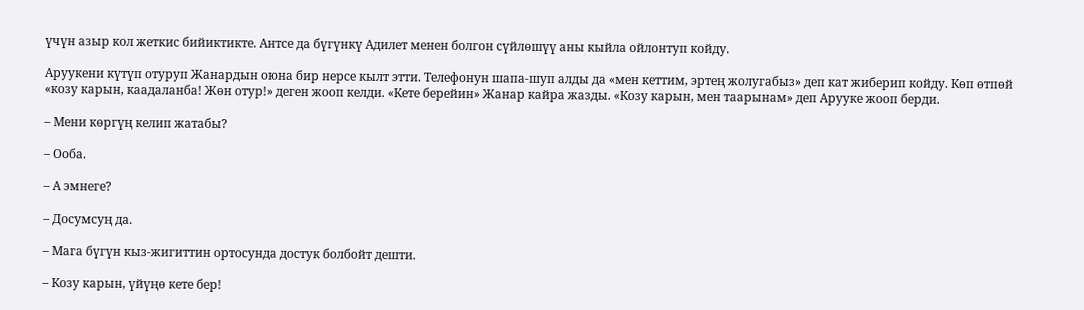үчүн азыр кол жеткис бийиктикте. Антсе да бүгүнкү Адилет менен болгон сүйлөшүү аны кыйла ойлонтуп койду.

Аруукени күтүп отуруп Жанардын оюна бир нерсе кылт этти. Телефонун шапа-шуп алды да «мен кеттим, эртең жолугабыз» деп кат жиберип койду. Көп өтпөй «козу карын, каадаланба! Жөн отур!» деген жооп келди. «Кете берейин» Жанар кайра жазды. «Козу карын, мен таарынам» деп Арууке жооп берди.

– Мени көргүң келип жатабы?

– Ооба.

– А эмнеге?

– Досумсуң да.

– Мага бүгүн кыз-жигиттин ортосунда достук болбойт дешти.

– Козу карын, үйүңө кете бер!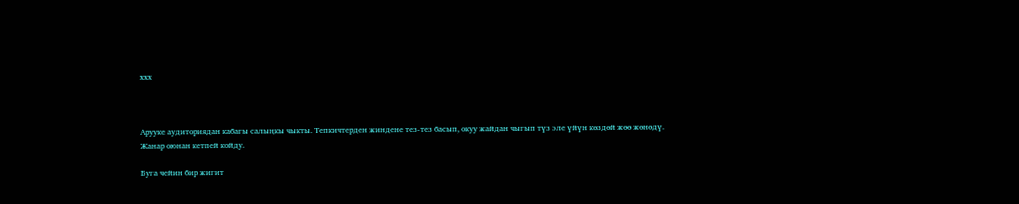ххх



Арууке аудиториядан кабагы салыңкы чыкты. Тепкичтерден жиндене тез-тез басып, окуу жайдан чыгып түз эле үйүн көздөй жөө жөнөдү. Жанар оюнан кетпей койду.

Буга чейин бир жигит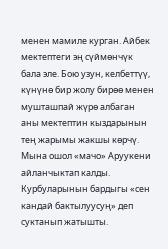менен мамиле курган. Айбек мектептеги эң сүймөнчүк бала эле. Бою узун, келбеттүү, күнүнө бир жолу бирөө менен мушташпай жүрө албаган аны мектептин кыздарынын тең жарымы жакшы көрчү. Мына ошол «мачо» Аруукени айланчыктап калды. Курбуларынын бардыгы «сен кандай бактылуусуң» деп суктанып жатышты.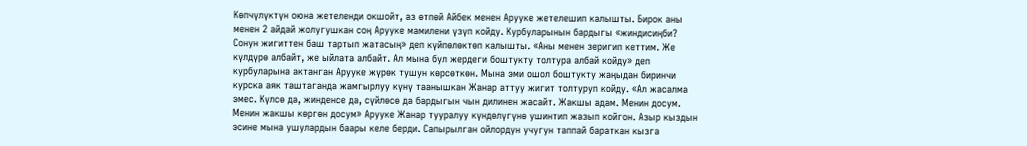Көпчүлүктүн оюна жетеленди окшойт, аз өтпөй Айбек менен Арууке жетелешип калышты. Бирок аны менен 2 айдай жолугушкан соң Арууке мамилени үзүп койду. Курбуларынын бардыгы «жиндисиңби? Сонун жигиттен баш тартып жатасың» деп күйпөлөктөп калышты. «Аны менен зеригип кеттим. Же күлдүрө албайт, же ыйлата албайт. Ал мына бул жердеги боштукту толтура албай койду» деп курбуларына актанган Арууке жүрөк тушун көрсөткөн. Мына эми ошол боштукту жаңыдан биринчи курска аяк таштаганда жамгырлуу күнү таанышкан Жанар аттуу жигит толтуруп койду. «Ал жасалма эмес. Күлсө да, жинденсе да, сүйлөсө да бардыгын чын дилинен жасайт. Жакшы адам. Менин досум. Менин жакшы көргөн досум» Арууке Жанар тууралуу күндөлүгүнө ушинтип жазып койгон. Азыр кыздын эсине мына ушулардын баары келе берди. Сапырылган ойлордун учугун таппай бараткан кызга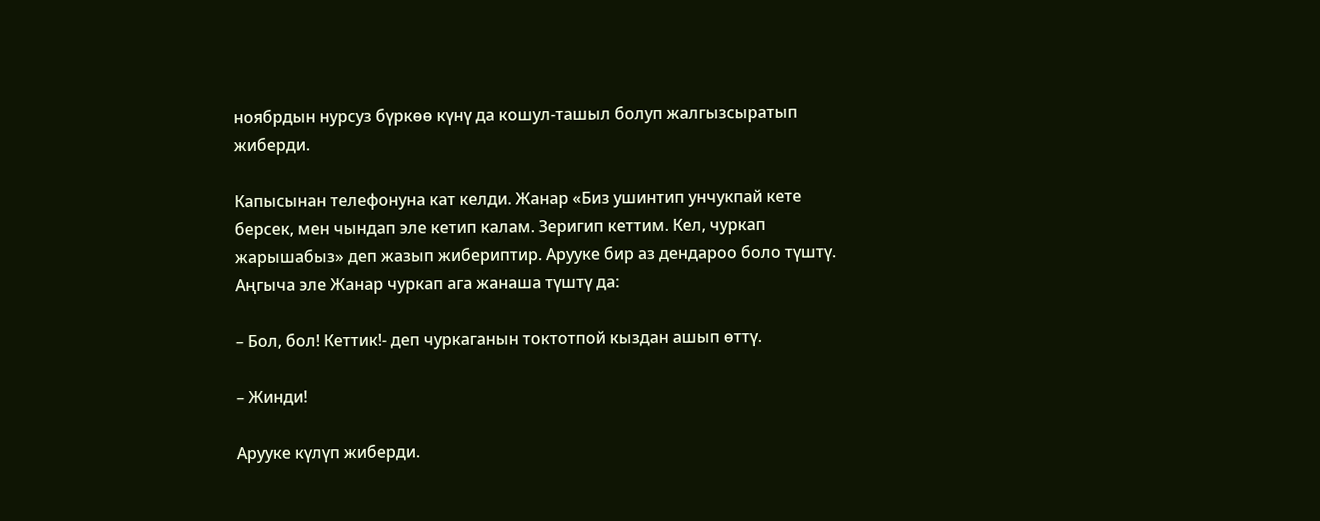ноябрдын нурсуз бүркөө күнү да кошул-ташыл болуп жалгызсыратып жиберди.

Капысынан телефонуна кат келди. Жанар «Биз ушинтип унчукпай кете берсек, мен чындап эле кетип калам. Зеригип кеттим. Кел, чуркап жарышабыз» деп жазып жибериптир. Арууке бир аз дендароо боло түштү. Аңгыча эле Жанар чуркап ага жанаша түштү да:

– Бол, бол! Кеттик!- деп чуркаганын токтотпой кыздан ашып өттү.

– Жинди!

Арууке күлүп жиберди.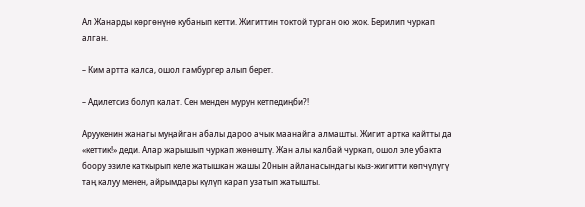Ал Жанарды көргөнүнө кубанып кетти. Жигиттин токтой турган ою жок. Берилип чуркап алган.

– Ким артта калса, ошол гамбургер алып берет.

– Адилетсиз болуп калат. Сен менден мурун кетпедиңби?!

Аруукенин жанагы муңайган абалы дароо ачык маанайга алмашты. Жигит артка кайтты да «кеттик!» деди. Алар жарышып чуркап жөнөштү. Жан алы калбай чуркап, ошол эле убакта боору эзиле каткырып келе жатышкан жашы 20нын айланасындагы кыз-жигитти көпчүлүгү таң калуу менен, айрымдары күлүп карап узатып жатышты.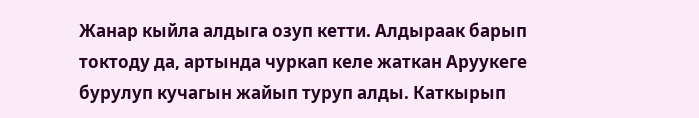Жанар кыйла алдыга озуп кетти. Алдыраак барып токтоду да, артында чуркап келе жаткан Аруукеге бурулуп кучагын жайып туруп алды. Каткырып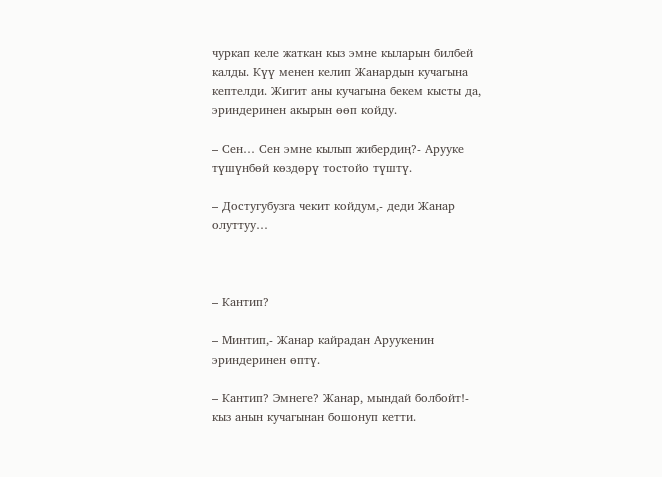чуркап келе жаткан кыз эмне кыларын билбей калды. Күү менен келип Жанардын кучагына кептелди. Жигит аны кучагына бекем кысты да, эриндеринен акырын өөп койду.

– Сен… Сен эмне кылып жибердиң?- Арууке түшүнбөй көздөрү тостойо түштү.

– Достугубузга чекит койдум,- деди Жанар олуттуу…



– Кантип?

– Минтип,- Жанар кайрадан Аруукенин эриндеринен өптү.

– Кантип? Эмнеге? Жанар, мындай болбойт!- кыз анын кучагынан бошонуп кетти.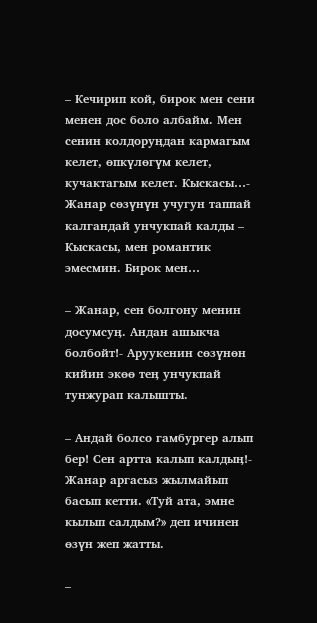– Кечирип кой, бирок мен сени менен дос боло албайм. Мен сенин колдоруӊдан кармагым келет, өпкүлөгүм келет, кучактагым келет. Кыскасы…- Жанар сөзүнүн учугун таппай калгандай унчукпай калды – Кыскасы, мен романтик эмесмин. Бирок мен…

– Жанар, сен болгону менин досумсуӊ. Андан ашыкча болбойт!- Аруукенин сөзүнөн кийин экөө теӊ унчукпай тунжурап калышты.

– Андай болсо гамбургер алып бер! Сен артта калып калдыӊ!- Жанар аргасыз жылмайып басып кетти. «Туй ата, эмне кылып салдым?» деп ичинен өзүн жеп жатты.

–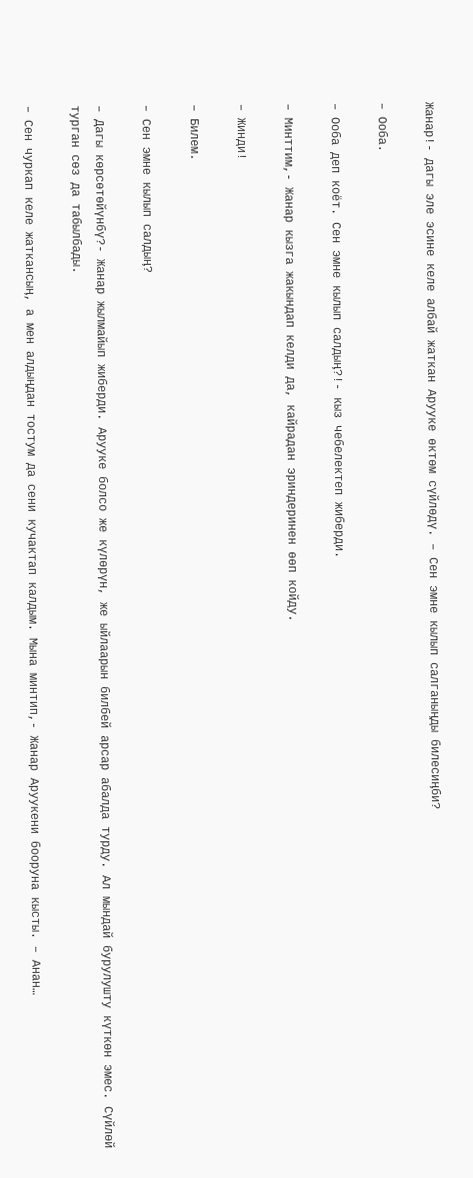Жанар!- дагы эле эсине келе албай жаткан Арууке өктөм сүйлөдү. – Сен эмне кылып салганыӊды билесиӊби?

– Ооба.

– Ооба деп коёт. Сен эмне кылып салдыӊ?!- кыз чебелектеп жиберди.

– Минттим,- Жанар кызга жакындап келди да, кайрадан эриндеринен өөп койду.

– Жинди!

– Билем.

– Сен эмне кылып салдыӊ?

– Дагы көрсөтөйүнбү?- Жанар жылмайып жиберди. Арууке болсо же күлөрүн, же ыйлаарын билбей арсар абалда турду. Ал мындай бурулушту күткөн эмес. Сүйлөй турган сөз да табылбады.

– Сен чуркап келе жаткансыӊ, а мен алдыӊдан тостум да сени кучактап калдым. Мына минтип,- Жанар Аруукени бооруна кысты. – Анан…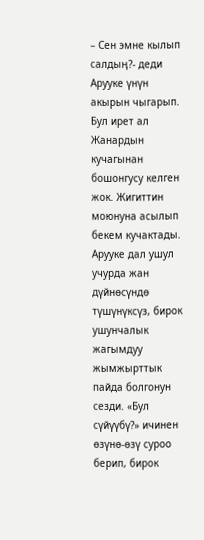– Сен эмне кылып салдыӊ?- деди Арууке үнүн акырын чыгарып. Бул ирет ал Жанардын кучагынан бошонгусу келген жок. Жигиттин моюнуна асылып бекем кучактады. Арууке дал ушул учурда жан дүйнөсүндө түшүнүксүз, бирок ушунчалык жагымдуу жымжырттык пайда болгонун сезди. «Бул сүйүүбү?» ичинен өзүнө-өзү суроо берип, бирок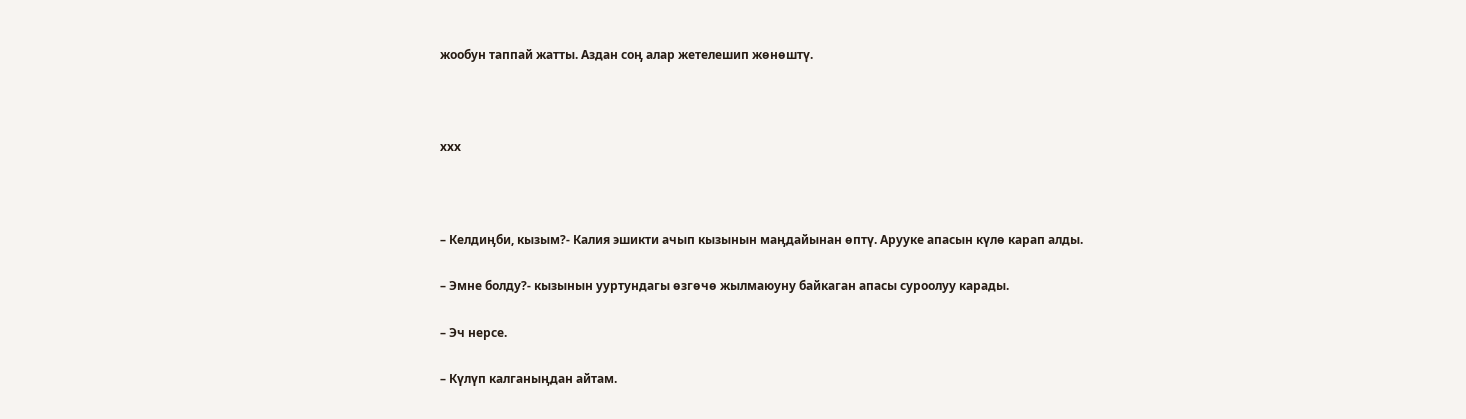жообун таппай жатты. Аздан соӊ алар жетелешип жөнөштү.



ххх



– Келдиӊби, кызым?- Калия эшикти ачып кызынын маӊдайынан өптү. Арууке апасын күлө карап алды.

– Эмне болду?- кызынын ууртундагы өзгөчө жылмаюуну байкаган апасы суроолуу карады.

– Эч нерсе.

– Күлүп калганыӊдан айтам.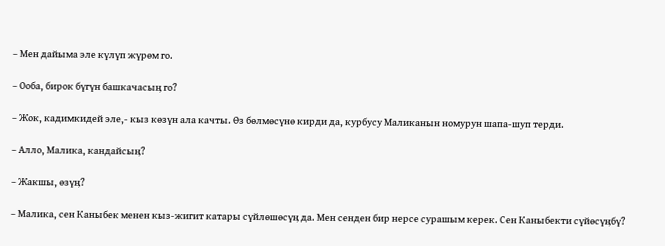– Мен дайыма эле күлүп жүрөм го.

– Ооба, бирок бүгүн башкачасыӊ го?

– Жок, кадимкидей эле,- кыз көзүн ала качты. Өз бөлмөсүнө кирди да, курбусу Маликанын номурун шапа-шуп терди.

– Алло, Малика, кандайсыӊ?

– Жакшы, өзүӊ?

– Малика, сен Каныбек менен кыз-жигит катары сүйлөшөсүӊ да. Мен сенден бир нерсе сурашым керек. Сен Каныбекти сүйөсүӊбү?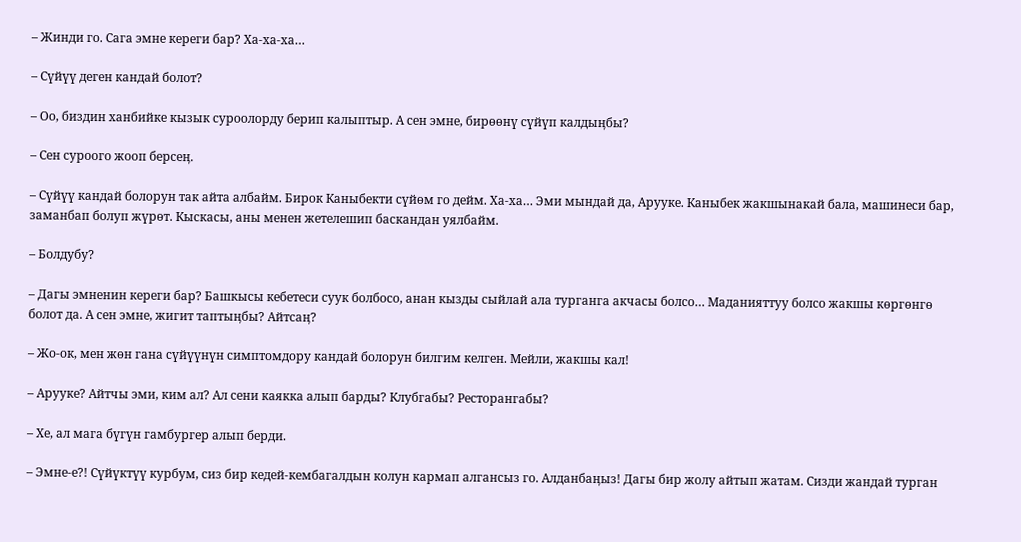– Жинди го. Сага эмне кереги бар? Ха-ха-ха…

– Сүйүү деген кандай болот?

– Оо, биздин ханбийке кызык суроолорду берип калыптыр. А сен эмне, бирөөнү сүйүп калдыӊбы?

– Сен суроого жооп берсеӊ.

– Сүйүү кандай болорун так айта албайм. Бирок Каныбекти сүйөм го дейм. Ха-ха… Эми мындай да, Арууке. Каныбек жакшынакай бала, машинеси бар, заманбап болуп жүрөт. Кыскасы, аны менен жетелешип баскандан уялбайм.

– Болдубу?

– Дагы эмненин кереги бар? Башкысы кебетеси суук болбосо, анан кызды сыйлай ала турганга акчасы болсо… Маданияттуу болсо жакшы көргөнгө болот да. А сен эмне, жигит таптыӊбы? Айтсаӊ?

– Жо-ок, мен жөн гана сүйүүнүн симптомдору кандай болорун билгим келген. Мейли, жакшы кал!

– Арууке? Айтчы эми, ким ал? Ал сени каякка алып барды? Клубгабы? Ресторангабы?

– Хе, ал мага бүгүн гамбургер алып берди.

– Эмне-е?! Сүйүктүү курбум, сиз бир кедей-кембагалдын колун кармап алгансыз го. Алданбаӊыз! Дагы бир жолу айтып жатам. Сизди жандай турган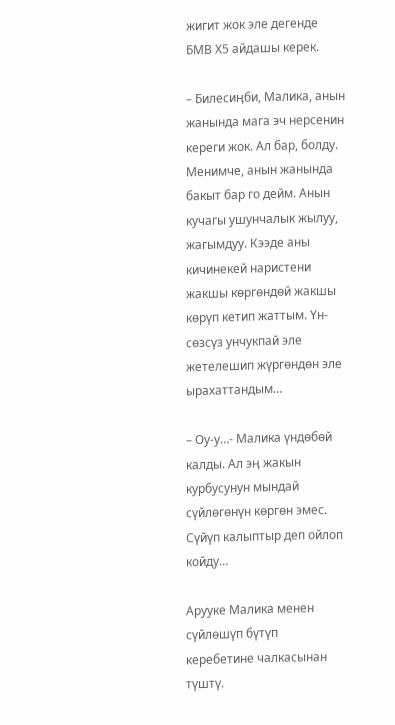жигит жок эле дегенде БМВ Х5 айдашы керек.

– Билесиӊби, Малика, анын жанында мага эч нерсенин кереги жок. Ал бар, болду. Менимче, анын жанында бакыт бар го дейм. Анын кучагы ушунчалык жылуу, жагымдуу. Кээде аны кичинекей наристени жакшы көргөндөй жакшы көрүп кетип жаттым. Үн-сөзсүз унчукпай эле жетелешип жүргөндөн эле ырахаттандым…

– Оу-у…- Малика үндөбөй калды. Ал эӊ жакын курбусунун мындай сүйлөгөнүн көргөн эмес. Сүйүп калыптыр деп ойлоп койду…

Арууке Малика менен сүйлөшүп бүтүп керебетине чалкасынан түштү.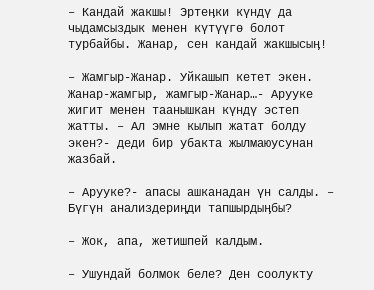– Кандай жакшы! Эртеӊки күндү да чыдамсыздык менен күтүүгө болот турбайбы. Жанар, сен кандай жакшысыӊ!

– Жамгыр-Жанар. Уйкашып кетет экен. Жанар-жамгыр, жамгыр-Жанар…- Арууке жигит менен таанышкан күндү эстеп жатты. – Ал эмне кылып жатат болду экен?- деди бир убакта жылмаюусунан жазбай.

– Арууке?- апасы ашканадан үн салды. – Бүгүн анализдериӊди тапшырдыӊбы?

– Жок, апа, жетишпей калдым.

– Ушундай болмок беле? Ден соолукту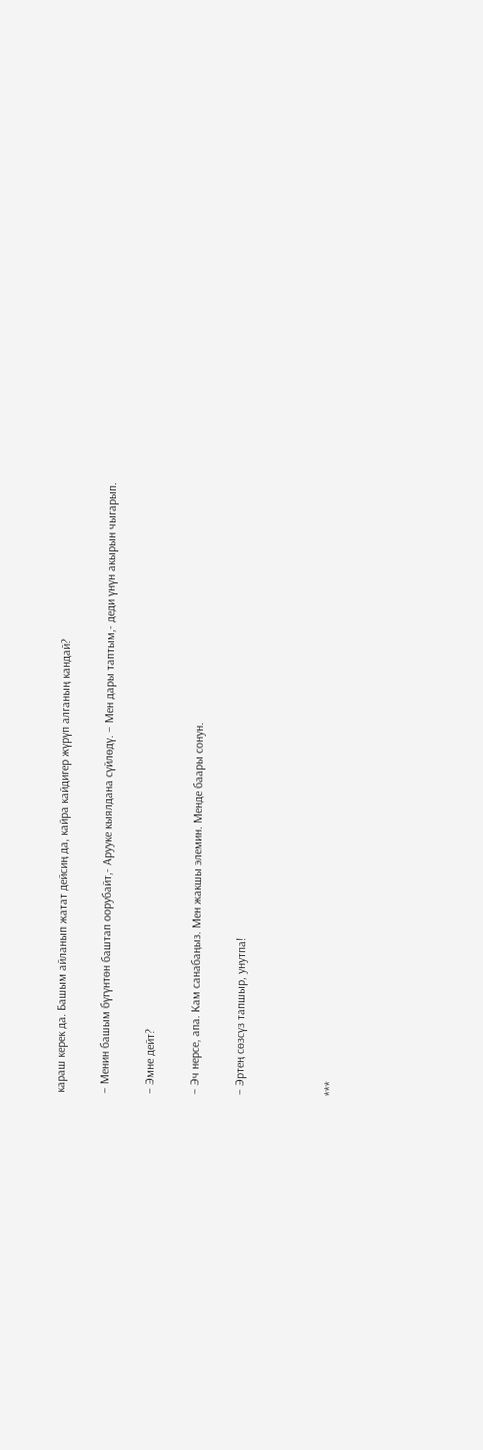караш керек да. Башым айланып жатат дейсиӊ да, кайра кайдигер жүрүп алганыӊ кандай?

– Менин башым бүгүнтөн баштап оорубайт,- Арууке кыялдана сүйлөдү. – Мен дары таптым,- деди үнүн акырын чыгарып.

– Эмне дейт?

– Эч нерсе, апа. Кам санабаӊыз. Мен жакшы элемин. Менде баары сонун.

– Эртеӊ сөзсүз тапшыр, унутпа!



***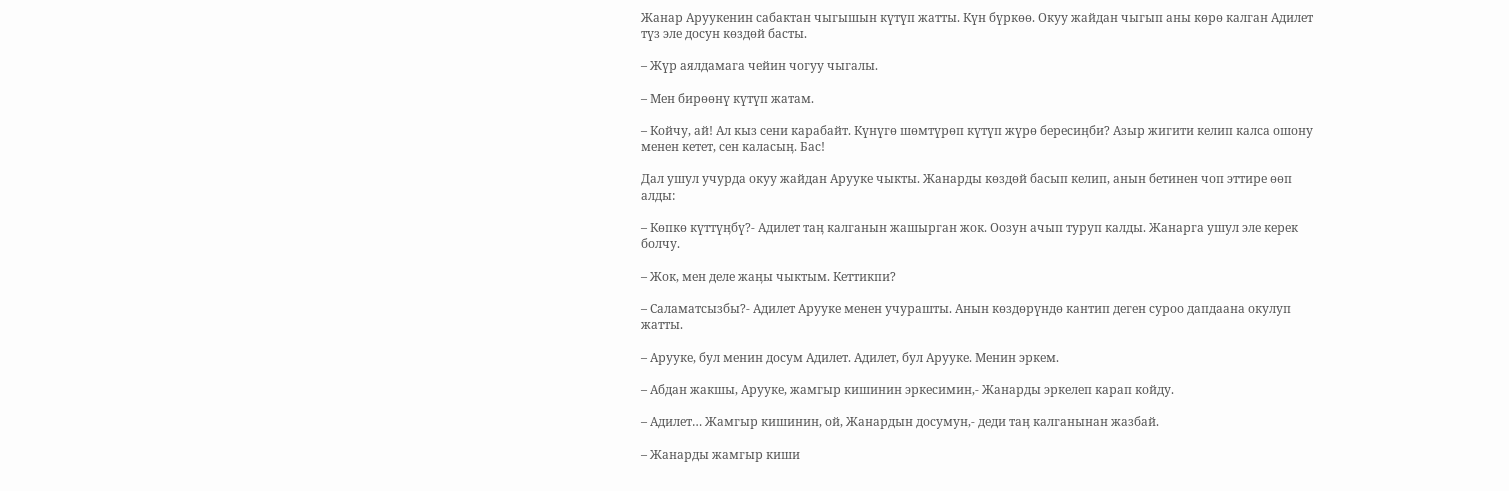Жанар Аруукенин сабактан чыгышын күтүп жатты. Күн бүркөө. Окуу жайдан чыгып аны көрө калган Адилет түз эле досун көздөй басты.

– Жүр аялдамага чейин чогуу чыгалы.

– Мен бирөөнү күтүп жатам.

– Койчу, ай! Ал кыз сени карабайт. Күнүгө шөмтүрөп күтүп жүрө бересиӊби? Азыр жигити келип калса ошону менен кетет, сен каласыӊ. Бас!

Дал ушул учурда окуу жайдан Арууке чыкты. Жанарды көздөй басып келип, анын бетинен чоп эттире өөп алды:

– Көпкө күттүӊбү?- Адилет таӊ калганын жашырган жок. Оозун ачып туруп калды. Жанарга ушул эле керек болчу.

– Жок, мен деле жаӊы чыктым. Кеттикпи?

– Саламатсызбы?- Адилет Арууке менен учурашты. Анын көздөрүндө кантип деген суроо дапдаана окулуп жатты.

– Арууке, бул менин досум Адилет. Адилет, бул Арууке. Менин эркем.

– Абдан жакшы, Арууке, жамгыр кишинин эркесимин,- Жанарды эркелеп карап койду.

– Адилет… Жамгыр кишинин, ой, Жанардын досумун,- деди таӊ калганынан жазбай.

– Жанарды жамгыр киши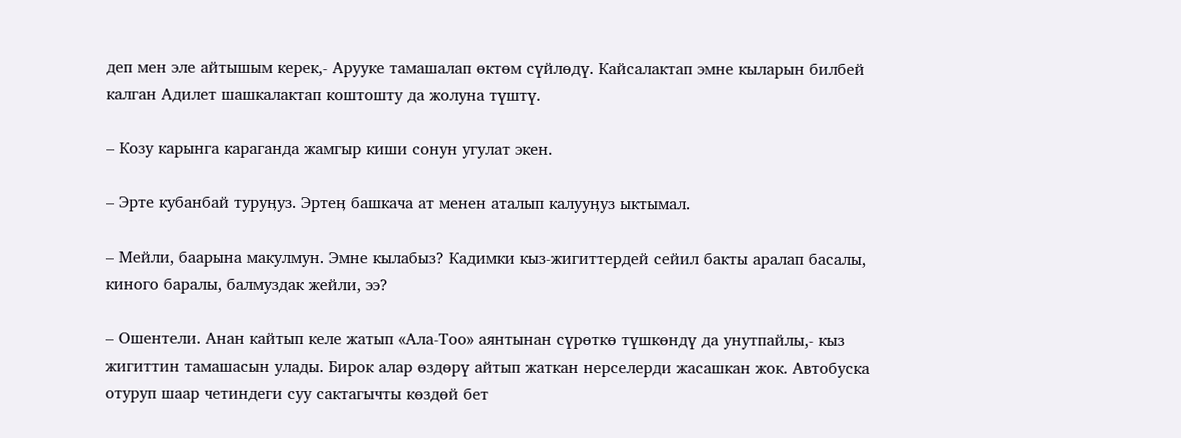деп мен эле айтышым керек,- Арууке тамашалап өктөм сүйлөдү. Кайсалактап эмне кыларын билбей калган Адилет шашкалактап коштошту да жолуна түштү.

– Козу карынга караганда жамгыр киши сонун угулат экен.

– Эрте кубанбай туруӊуз. Эртеӊ башкача ат менен аталып калууӊуз ыктымал.

– Мейли, баарына макулмун. Эмне кылабыз? Кадимки кыз-жигиттердей сейил бакты аралап басалы, киного баралы, балмуздак жейли, ээ?

– Ошентели. Анан кайтып келе жатып «Ала-Тоо» аянтынан сүрөткө түшкөндү да унутпайлы,- кыз жигиттин тамашасын улады. Бирок алар өздөрү айтып жаткан нерселерди жасашкан жок. Автобуска отуруп шаар четиндеги суу сактагычты көздөй бет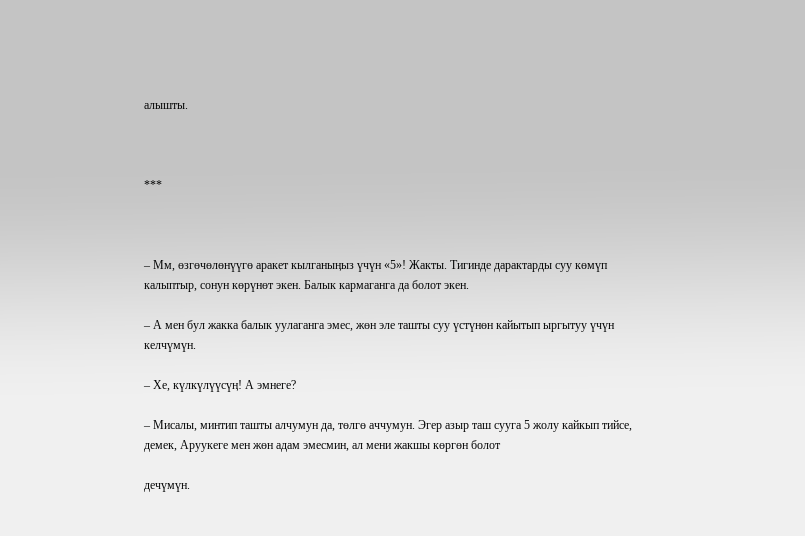алышты.



***



– Мм, өзгөчөлөнүүгө аракет кылганыӊыз үчүн «5»! Жакты. Тигинде дарактарды суу көмүп калыптыр, сонун көрүнөт экен. Балык кармаганга да болот экен.

– А мен бул жакка балык уулаганга эмес, жөн эле ташты суу үстүнөн кайытып ыргытуу үчүн келчүмүн.

– Хе, күлкүлүүсүӊ! А эмнеге?

– Мисалы, минтип ташты алчумун да, төлгө аччумун. Эгер азыр таш сууга 5 жолу кайкып тийсе, демек, Аруукеге мен жөн адам эмесмин, ал мени жакшы көргөн болот

дечүмүн.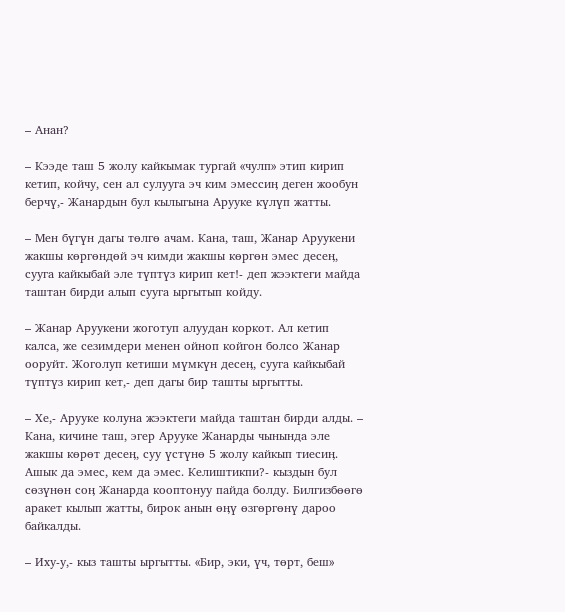– Анан?

– Кээде таш 5 жолу кайкымак тургай «чулп» этип кирип кетип, койчу, сен ал сулууга эч ким эмессиӊ деген жообун берчү,- Жанардын бул кылыгына Арууке күлүп жатты.

– Мен бүгүн дагы төлгө ачам. Кана, таш, Жанар Аруукени жакшы көргөндөй эч кимди жакшы көргөн эмес десеӊ, сууга кайкыбай эле түптүз кирип кет!- деп жээктеги майда таштан бирди алып сууга ыргытып койду.

– Жанар Аруукени жоготуп алуудан коркот. Ал кетип калса, же сезимдери менен ойноп койгон болсо Жанар ооруйт. Жоголуп кетиши мүмкүн десеӊ, сууга кайкыбай түптүз кирип кет,- деп дагы бир ташты ыргытты.

– Хе,- Арууке колуна жээктеги майда таштан бирди алды. – Кана, кичине таш, эгер Арууке Жанарды чынында эле жакшы көрөт десеӊ, суу үстүнө 5 жолу кайкып тиесиӊ. Ашык да эмес, кем да эмес. Келиштикпи?- кыздын бул сөзүнөн соӊ Жанарда кооптонуу пайда болду. Билгизбөөгө аракет кылып жатты, бирок анын өӊү өзгөргөнү дароо байкалды.

– Иху-у,- кыз ташты ыргытты. «Бир, эки, үч, төрт, беш»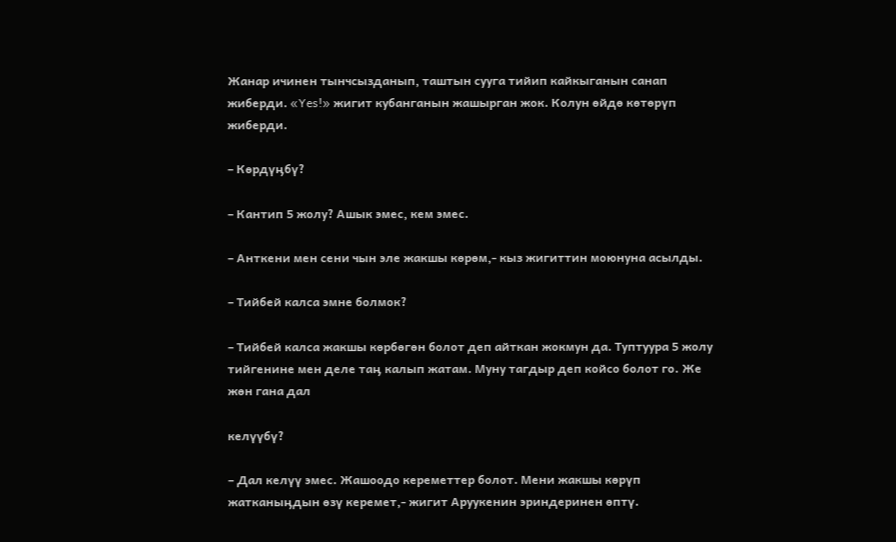Жанар ичинен тынчсызданып, таштын сууга тийип кайкыганын санап жиберди. «Yes!» жигит кубанганын жашырган жок. Колун өйдө көтөрүп жиберди.

– Көрдүӊбү?

– Кантип 5 жолу? Ашык эмес, кем эмес.

– Анткени мен сени чын эле жакшы көрөм,- кыз жигиттин моюнуна асылды.

– Тийбей калса эмне болмок?

– Тийбей калса жакшы көрбөгөн болот деп айткан жокмун да. Туптуура 5 жолу тийгенине мен деле таӊ калып жатам. Муну тагдыр деп койсо болот го. Же жөн гана дал

келүүбү?

– Дал келүү эмес. Жашоодо кереметтер болот. Мени жакшы көрүп жатканыӊдын өзү керемет,- жигит Аруукенин эриндеринен өптү.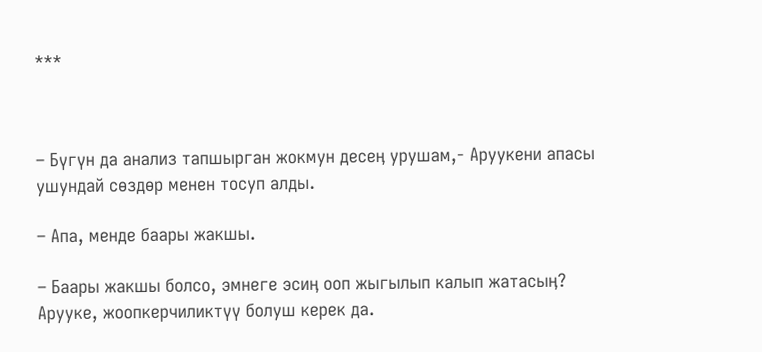***



– Бүгүн да анализ тапшырган жокмун десеӊ урушам,- Аруукени апасы ушундай сөздөр менен тосуп алды.

– Апа, менде баары жакшы.

– Баары жакшы болсо, эмнеге эсиӊ ооп жыгылып калып жатасыӊ? Арууке, жоопкерчиликтүү болуш керек да.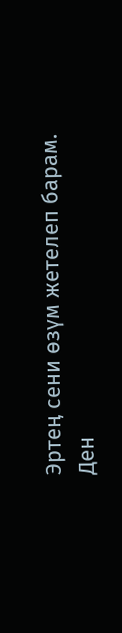Эртеӊ сени өзүм жетелеп барам. Ден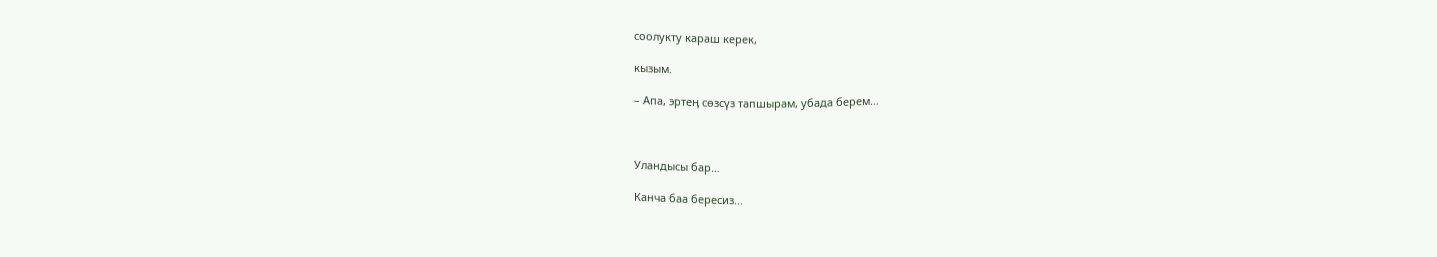соолукту караш керек,

кызым.

– Апа, эртеӊ сөзсүз тапшырам, убада берем…



Уландысы бар…

Канча баа бересиз...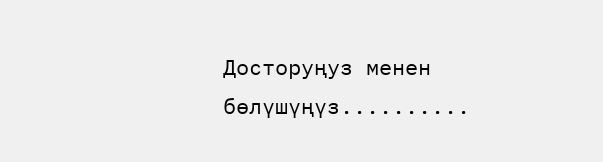Досторуңуз менен бөлүшүңүз..........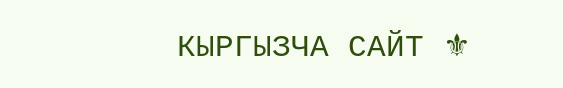КЫРГЫЗЧА САЙТ ⚜